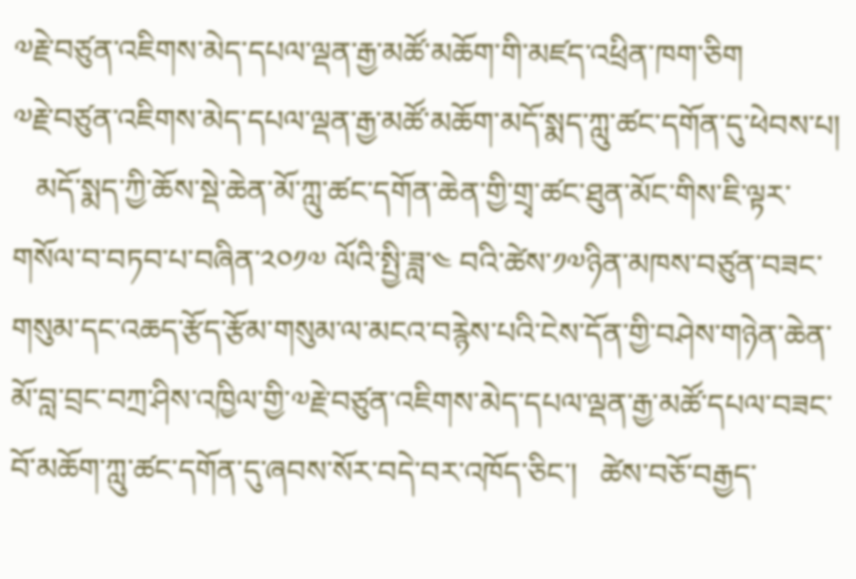༧རྗེ་བཙུན་འཇིགས་མེད་དཔལ་ལྡན་རྒྱ་མཚོ་མཆོག་གི་མཛད་འཕྲིན་ཁག་ཅིག
༧རྗེ་བཙུན་འཇིགས་མེད་དཔལ་ལྡན་རྒྱ་མཚོ་མཆོག་མདོ་སྨད་ཀླུ་ཚང་དགོན་དུ་ཕེབས་པ།
   མདོ་སྨད་ཀྱི་ཆོས་སྡེ་ཆེན་མོ་ཀླུ་ཚང་དགོན་ཆེན་གྱི་གྲྭ་ཚང་ཐུན་མོང་གིས་ཇི་ལྟར་གསོལ་བ་བཏབ་པ་བཞིན་༢༠༡༧ ལོའི་སྤྱི་ཟླ་༤ བའི་ཚེས་༡༧ཉིན་མཁས་བཙུན་བཟང་གསུམ་དང་འཆད་རྩོད་རྩོམ་གསུམ་ལ་མངའ་བརྙེས་པའི་ངེས་དོན་གྱི་བཤེས་གཉེན་ཆེན་མོ་བླ་བྲང་བཀྲ་ཤིས་འཁྱིལ་གྱི་༧རྗེ་བཙུན་འཇིགས་མེད་དཔལ་ལྡན་རྒྱ་མཚོ་དཔལ་བཟང་བོ་མཆོག་ཀླུ་ཚང་དགོན་དུ་ཞབས་སོར་བདེ་བར་འཁོད་ཅིང་།   ཚེས་བཅོ་བརྒྱད་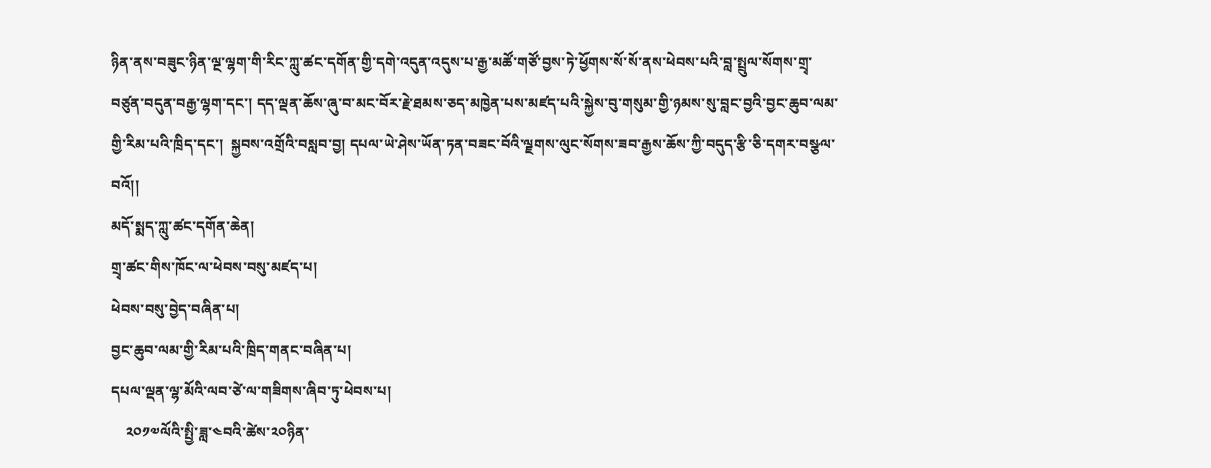ཉིན་ནས་བཟུང་ཉིན་ལྔ་ལྷག་གི་རིང་ཀླུ་ཚང་དགོན་གྱི་དགེ་འདུན་འདུས་པ་རྒྱ་མཚོ་གཙོ་བྱས་ཏེ་ཕྱོགས་སོ་སོ་ནས་ཕེབས་པའི་བླ་སྤྲུལ་སོགས་གྲྭ་བཙུན་བདུན་བརྒྱ་ལྷག་དང་། དད་ལྡན་ཆོས་ཞུ་བ་མང་བོར་རྗེ་ཐམས་ཅད་མཁྱེན་པས་མཛད་པའི་སྐྱེས་བུ་གསུམ་གྱི་ཉམས་སུ་བླང་བྱའི་བྱང་ཆུབ་ལམ་གྱི་རིམ་པའི་ཁྲིད་དང་།  སྐྱབས་འགྲོའི་བསླབ་བྱ། དཔལ་ཡེ་ཤེས་ཡོན་ཏན་བཟང་བོའི་ལྗགས་ལུང་སོགས་ཟབ་རྒྱས་ཆོས་ཀྱི་བདུད་རྩི་ཅི་དགར་བསྩལ་བའོ།།
མདོ་སྨད་ཀླུ་ཚང་དགོན་ཆེན།
གྲྭ་ཚང་གིས་ཁོང་ལ་ཕེབས་བསུ་མཛད་པ།
ཕེབས་བསུ་བྱེད་བཞིན་པ།
བྱང་ཆུབ་ལམ་གྱི་རིམ་པའི་ཁྲིད་གནང་བཞིན་པ།
དཔལ་ལྡན་ལྷ་མོའི་ལབ་ཙེ་ལ་གཟིགས་ཞིབ་ཏུ་ཕེབས་པ།
    ༢༠༡༧ལོའི་སྤྱི་ཟླ་༤བའི་ཚེས་༢༠ཉིན་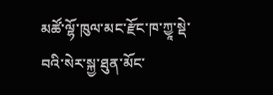མཚོ་ལྷོ་ཁུལ་མང་རྫོང་ཁ་ཀྱཱ་སྡེ་བའི་སེར་སྐྱ་ཐུན་མོང་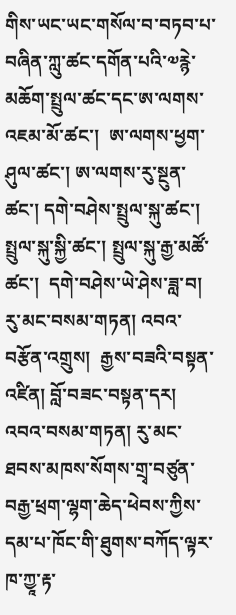གིས་ཡང་ཡང་གསོལ་བ་བཏབ་པ་བཞིན་ཀླུ་ཚང་དགོན་པའི་༧རྙེ་མཆོག་སྤྲུལ་ཚང་དང་ཨ་ལགས་འཇམ་མོ་ཚང་།  ཨ་ལགས་ཕྱག་ཤུལ་ཚང་། ཨ་ལགས་རུ་སྔུན་ཚང་། དགེ་བཤེས་སྤྲུལ་སྐུ་ཚང་། སྤྲུལ་སྐུ་སྐྱི་ཚང་། སྤྲུལ་སྐུ་རྒྱ་མཚོ་ཚང་།  དགེ་བཤེས་ཡེ་ཤེས་ཟླ་བ། རུ་མང་བསམ་གཏན། འབའ་བརྩོན་འགྲུས།  རྒྱས་བཟའི་བསྟན་འཛིན། བློ་བཟང་བསྟན་དར། འབའ་བསམ་གཏན། རུ་མང་ཐབས་མཁས་སོགས་གྲྭ་བཙུན་བརྒྱ་ཕྲག་ལྷག་ཆེད་ཕེབས་ཀྱིས་དམ་པ་ཁོང་གི་ཐུགས་བཀོད་ལྟར་ཁ་ཀྱཱ་རྟ་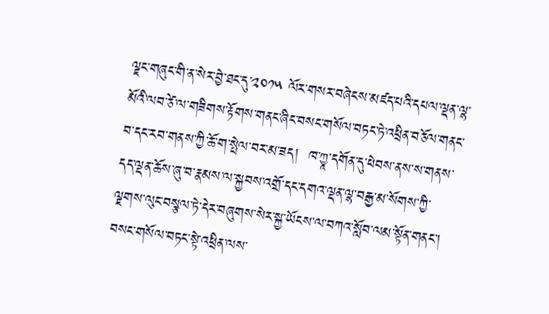ལྗང་གཞུང་གི་ན་སེར་བྱེ་ཐང་དུ་༢༠༡༥ ལོར་གསར་བཞེངས་མཛད་པའི་དཔལ་ལྡན་ལྷ་མོའི་ལབ་ཙེ་ལ་གཟིགས་རྟོགས་གནང་ཞིང་བསང་གསོལ་བཏང་ཏེ་འཕྲིན་བཅོལ་གནང་བ་དང་རབ་གནས་ཀྱི་ཆོ་ག་སྤེལ་བར་མ་ཟད།  ཁ་ཀྱཱ་དགོན་དུ་ཕེབས་ནས་ས་གནས་དད་ལྡན་ཆོས་ཞུ་བ་རྣམས་ལ་སྐྱབས་འགྲོ་དང་དགའ་ལྡན་ལྷ་བརྒྱ་མ་སོགས་ཀྱི་ལྗགས་ལུང་བསྩལ་ཏེ་དེར་བཞུགས་སེར་སྐྱ་ཡོངས་ལ་བཀའ་སློབ་ལམ་སྟོན་གནང་།
བསང་གསོལ་བཏང་སྟེ་འཕྲིན་ལས་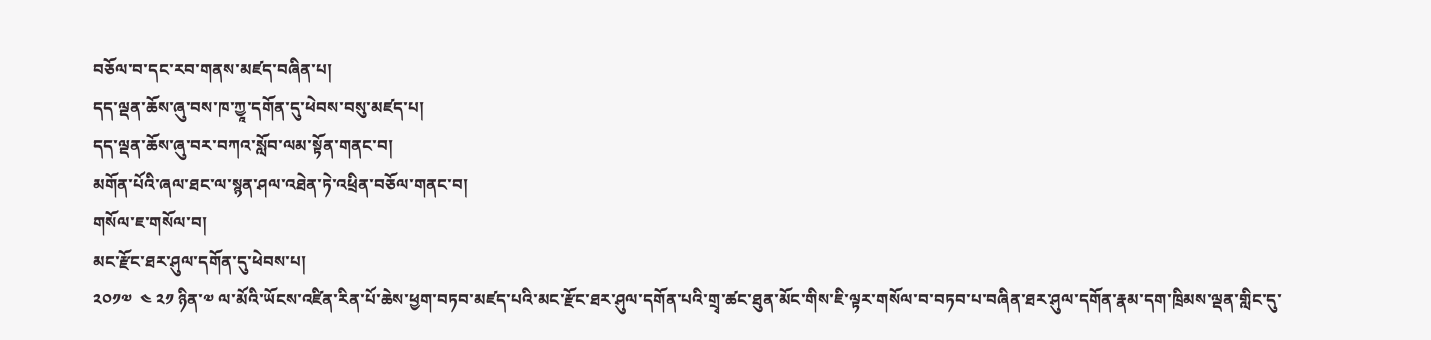བཅོལ་བ་དང་རབ་གནས་མཛད་བཞིན་པ།
དད་ལྡན་ཆོས་ཞུ་བས་ཁ་ཀྱཱ་དགོན་དུ་ཕེབས་བསུ་མཛད་པ།
དད་ལྡན་ཆོས་ཞུ་བར་བཀའ་སློབ་ལམ་སྟོན་གནང་བ།
མགོན་པོའི་ཞལ་ཐང་ལ་སྙན་ཤལ་འཐེན་ཏེ་འཕྲིན་བཅོལ་གནང་བ།
གསོལ་ཇ་གསོལ་བ།
མང་རྫོང་ཐར་ཤུལ་དགོན་དུ་ཕེབས་པ།
༢༠༡༧  ༤ ༢༡ ཉིན་༧ ལ་མོའི་ཡོངས་འཛིན་རིན་པོ་ཆེས་ཕྱག་བཏབ་མཛད་པའི་མང་རྫོང་ཐར་ཤུལ་དགོན་པའི་གྲྭ་ཚང་ཐུན་མོང་གིས་ཇི་ལྟར་གསོལ་བ་བཏབ་པ་བཞིན་ཐར་ཤུལ་དགོན་རྣམ་དག་ཁྲིམས་ལྡན་གླིང་དུ་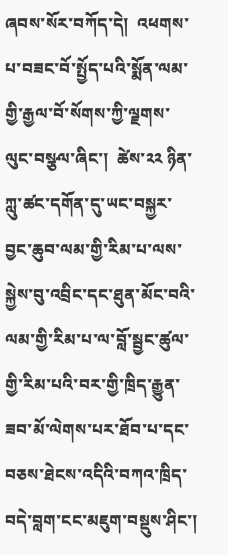ཞབས་སོར་བཀོད་དེ།  འཕགས་པ་བཟང་བོ་སྤྱོད་པའི་སྨོན་ལམ་གྱི་རྒྱལ་བོ་སོགས་ཀྱི་ལྗགས་ལུང་བསྩལ་ཞིང་།  ཚེས་༢༢ ཉིན་ཀླུ་ཚང་དགོན་དུ་ཡང་བསྐྱར་བྱང་ཆུབ་ལམ་གྱི་རིམ་པ་ལས་སྐྱེས་བུ་འབྲིང་དང་ཐུན་མོང་བའི་ལམ་གྱི་རིམ་པ་ལ་བློ་སྦྱང་ཚུལ་གྱི་རིམ་པའི་བར་གྱི་ཁྲིད་རྒྱུན་ཟབ་མོ་ལེགས་པར་ཐོབ་པ་དང་བཅས་ཐེངས་འདིའི་བཀའ་ཁྲིད་བདེ་བླག་ངང་མཇུག་བསྡུས་ཤིང་།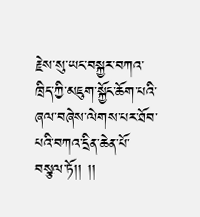རྗེས་སུ་ཡང་བསྐྱར་བཀའ་ཁྲིད་ཀྱི་མཇུག་སྐྱོང་ཆོག་པའི་ཞལ་བཞེས་ལེགས་པར་ཐོབ་པའི་བཀའ་དྲིན་ཆེན་པོ་བསྩལ་ཏོ།། །།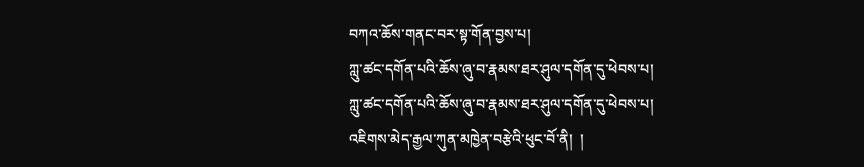བཀའ་ཆོས་གནང་བར་སྟ་གོན་བྱས་པ།
ཀླུ་ཚང་དགོན་པའི་ཆོས་ཞུ་བ་རྣམས་ཐར་ཤུལ་དགོན་དུ་ཕེབས་པ།
ཀླུ་ཚང་དགོན་པའི་ཆོས་ཞུ་བ་རྣམས་ཐར་ཤུལ་དགོན་དུ་ཕེབས་པ།
འཇིགས་མེད་རྒྱལ་ཀུན་མཁྱེན་བརྩེའི་ཕུང་བོ་ནི།  །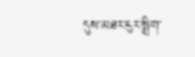དུས་མཐར་ངུར་སྨྲིག་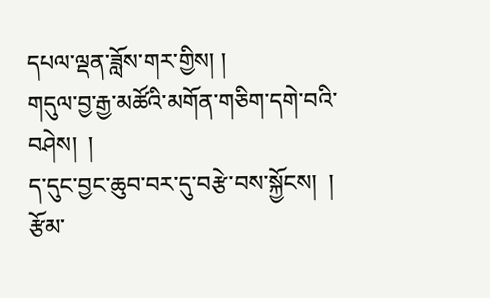དཔལ་ལྡན་ཟློས་གར་གྱིས། །
གདུལ་བྱ་རྒྱ་མཚོའི་མགོན་གཅིག་དགེ་བའི་བཤེས།  །
ད་དུང་བྱང་ཆུབ་བར་དུ་བརྩེ་བས་སྐྱོངས།  །
རྩོམ་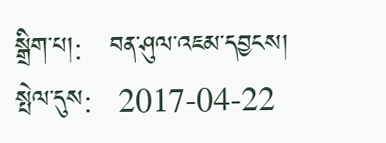སྒྲིག་པ།:   བན་ཤུལ་འཇམ་དབྱངས། སྤེལ་དུས:   2017-04-22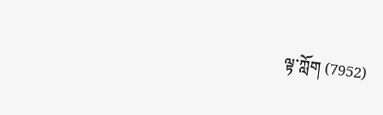ལྟ་ཀློག (7952)